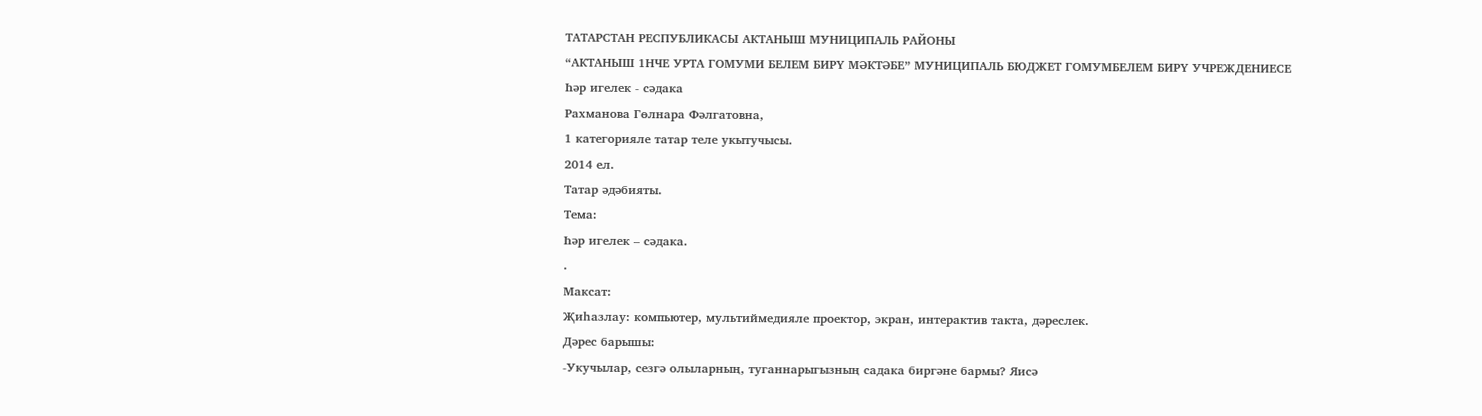ТАТАРСТАН РЕСПУБЛИКАСЫ АКТАНЫШ МУНИЦИПАЛЬ РАЙОНЫ
“АКТАНЫШ 1НЧЕ УРТА ГОМУМИ БЕЛЕМ БИРҮ МӘКТӘБЕ” МУНИЦИПАЛЬ БЮДЖЕТ ГОМУМБЕЛЕМ БИРҮ УЧРЕЖДЕНИЕСЕ
Һәр игелек - сәдака
Рахманова Гөлнара Фәлгатовна,
1 категорияле татар теле укытучысы.
2014 ел.
Татар әдәбияты.
Тема:
Һәр игелек – сәдака.
.
Максат:
Җиһазлау: компьютер, мультиймедияле проектор, экран, интерактив такта, дәреслек.
Дәрес барышы:
-Укучылар, сезгә олыларның, туганнарыгызның садака биргәне бармы? Яисә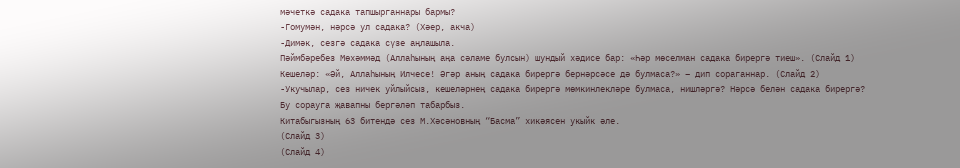мәчеткә садака тапшырганнары бармы?
-Гомумән, нәрсә ул садака? (Хәер, акча)
-Димәк, сезгә садака сүзе аңлашыла.
Пәймбәребез Мөхәммәд (Аллаһының аңа сәламе булсын) шундый хәдисе бар: «Һәр мөселман садака бирергә тиеш». (Слайд 1)
Кешеләр: «Әй, Аллаһының Илчесе! Әгәр аның садака бирергә бернәрсәсе дә булмаса?» – дип сораганнар. (Слайд 2)
-Укучылар, сез ничек уйлыйсыз, кешеләрнең садака бирергә мөмкинлекләре булмаса, нишләргә? Нәрсә белән садака бирергә?
Бу сорауга җавапны бергәләп табарбыз.
Китабыгызның 63 битендә сез М.Хәсәновның “Басма” хикәясен укыйк әле.
(Слайд 3)
(Слайд 4)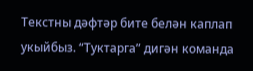Текстны дәфтәр бите белән каплап укыйбыз. “Туктарга” дигән команда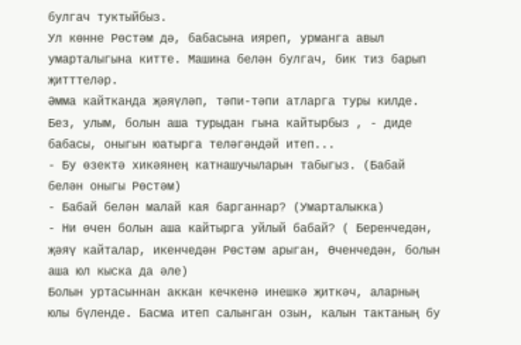булгач туктыйбыз.
Ул көнне Рөстәм дә, бабасына ияреп, урманга авыл умарталыгына китте. Машина белән булгач, бик тиз барып җитттеләр.
Әмма кайтканда җәяүләп, тәпи-тәпи атларга туры килде. Без, улым, болын аша турыдан гына кайтырбыз , - диде бабасы, оныгын юатырга теләгәндәй итеп...
- Бу өзектә хикәянең катнашучыларын табыгыз. (Бабай белән оныгы Рөстәм)
- Бабай белән малай кая барганнар? (Умарталыкка)
- Ни өчен болын аша кайтырга уйлый бабай? ( Беренчедән, җәяү кайталар, икенчедән Рөстәм арыган, Өченчедән, болын аша юл кыска да әле)
Болын уртасыннан аккан кечкенә инешкә җиткәч, аларның юлы бүленде. Басма итеп салынган озын, калын тактаның бу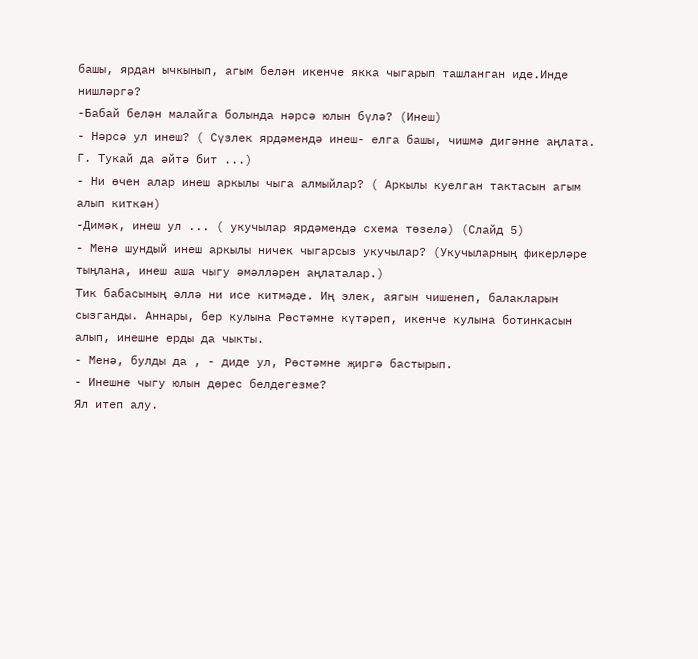башы, ярдан ычкынып, агым белән икенче якка чыгарып ташланган иде.Инде нишләргә?
-Бабай белән малайга болында нәрсә юлын бүлә? (Инеш)
- Нәрсә ул инеш? ( Сүзлек ярдәмендә инеш- елга башы, чишмә дигәнне аңлата. Г. Тукай да әйтә бит ...)
- Ни өчен алар инеш аркылы чыга алмыйлар? ( Аркылы куелган тактасын агым алып киткән)
-Димәк, инеш ул ... ( укучылар ярдәмендә схема төзелә) (Слайд 5)
- Менә шундый инеш аркылы ничек чыгарсыз укучылар? (Укучыларның фикерләре тыңлана, инеш аша чыгу әмәлләрен аңлаталар.)
Тик бабасының әллә ни исе китмәде. Иң элек, аягын чишенеп, балакларын сызганды. Аннары, бер кулына Рөстәмне күтәреп, икенче кулына ботинкасын алып, инешне ерды да чыкты.
- Менә, булды да , - диде ул, Рөстәмне җиргә бастырып.
- Инешне чыгу юлын дөрес белдегезме?
Ял итеп алу.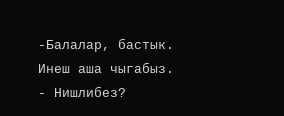-Балалар, бастык. Инеш аша чыгабыз.
- Нишлибез?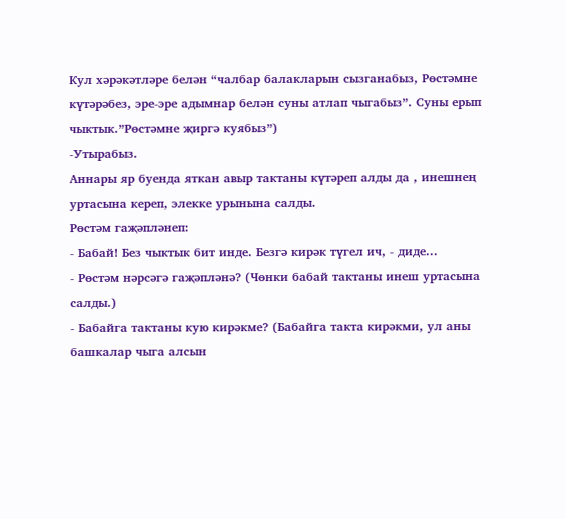Кул хәрәкәтләре белән “чалбар балакларын сызганабыз, Рөстәмне күтәрәбез, эре-эре адымнар белән суны атлап чыгабыз”. Суны ерып чыктык.”Рөстәмне җиргә куябыз”)
-Утырабыз.
Аннары яр буенда яткан авыр тактаны күтәреп алды да , инешнең уртасына кереп, элекке урынына салды.
Рөстәм гаҗәпләнеп:
- Бабай! Без чыктык бит инде. Безгә кирәк түгел ич, - диде...
- Рөстәм нәрсәгә гаҗәпләнә? (Чөнки бабай тактаны инеш уртасына салды.)
- Бабайга тактаны кую кирәкме? (Бабайга такта кирәкми, ул аны башкалар чыга алсын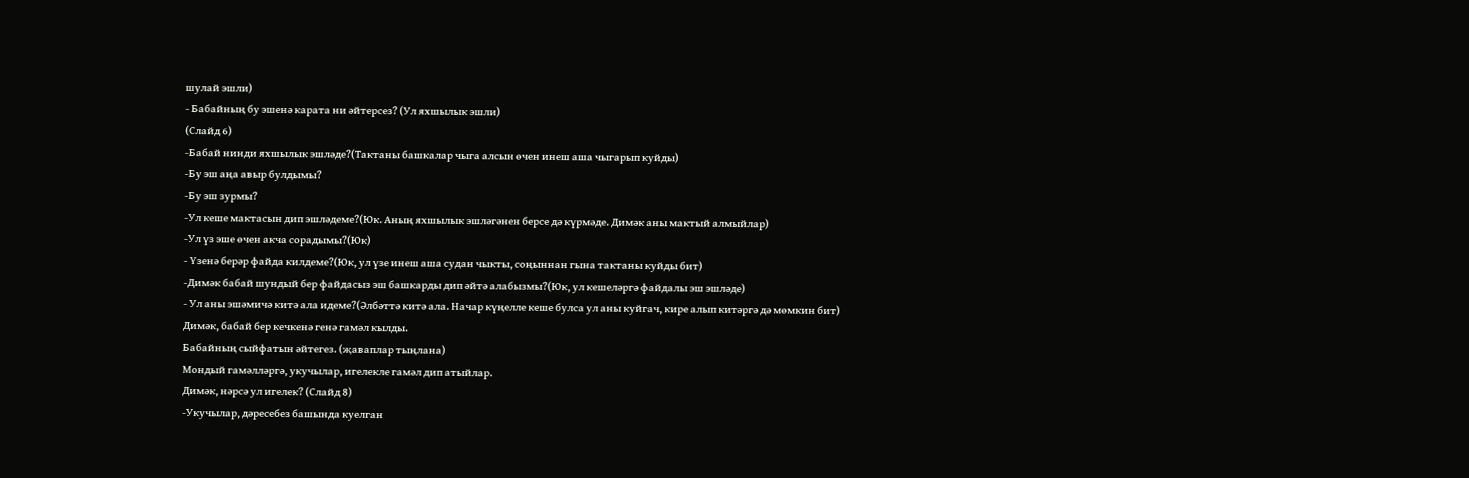шулай эшли)
- Бабайның бу эшенә карата ни әйтерсез? (Ул яхшылык эшли)
(Слайд 6)
-Бабай нинди яхшылык эшләде?(Тактаны башкалар чыга алсын өчен инеш аша чыгарып куйды)
-Бу эш аңа авыр булдымы?
-Бу эш зурмы?
-Ул кеше мактасын дип эшләдеме?(Юк. Аның яхшылык эшләгәнен берсе дә күрмәде. Димәк аны мактый алмыйлар)
-Ул үз эше өчен акча сорадымы?(Юк)
- Үзенә берәр файда килдеме?(Юк, ул үзе инеш аша судан чыкты, соңыннан гына тактаны куйды бит)
-Димәк бабай шундый бер файдасыз эш башкарды дип әйтә алабызмы?(Юк, ул кешеләргә файдалы эш эшләде)
- Ул аны эшәмичә китә ала идеме?(Әлбәттә китә ала. Начар күңелле кеше булса ул аны куйгач, кире алып китәргә дә мөмкин бит)
Димәк, бабай бер кечкенә генә гамәл кылды.
Бабайның сыйфатын әйтегез. (җаваплар тыңлана)
Мондый гамәлләргә, укучылар, игелекле гамәл дип атыйлар.
Димәк, нәрсә ул игелек? (Слайд 8)
-Укучылар, дәресебез башында куелган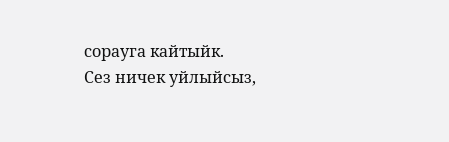сорауга кайтыйк.
Сез ничек уйлыйсыз,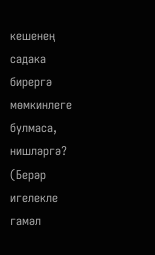кешенең садака бирергә мөмкинлеге булмаса, нишләргә? (Берәр игелекле гамәл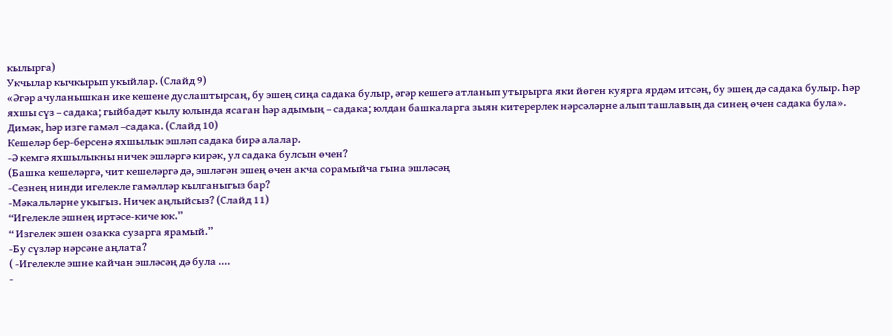кылырга)
Укчылар кычкырып укыйлар. (Слайд 9)
«Әгәр ачуланышкан ике кешене дуслаштырсаң, бу эшең сиңа садака булыр, әгәр кешегә атланып утырырга яки йөген куярга ярдәм итсәң, бу эшең дә садака булыр. Һәр яхшы сүз – садака; гыйбадәт кылу юлында ясаган һәр адымың – садака; юлдан башкаларга зыян китерерлек нәрсәләрне алып ташлавың да синең өчен садака була».
Димәк, һәр изге гамәл –садака. (Слайд 10)
Кешеләр бер-берсенә яхшылык эшләп садака бирә алалар.
-Ә кемгә яхшылыкны ничек эшләргә кирәк, ул садака булсын өчен?
(Башка кешеләргә, чит кешеләргә дә, эшләгән эшең өчен акча сорамыйча гына эшләсәң
-Сезнең нинди игелекле гамәлләр кылганыгыз бар?
-Мәкальләрне укыгыз. Ничек аңлыйсыз? (Слайд 11)
“Игелекле эшнең иртәсе-киче юк.”
“ Изгелек эшен озакка сузарга ярамый.”
-Бу сүзләр нәрсәне аңлата?
( -Игелекле эшне кайчан эшләсәң дә була ....
-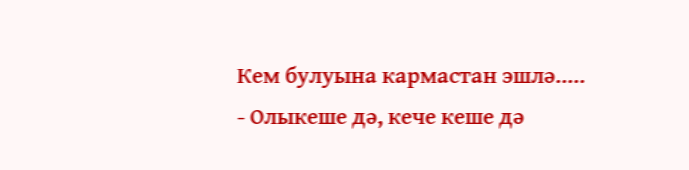Кем булуына кармастан эшлә.....
- Олыкеше дә, кече кеше дә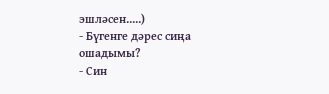эшләсен.....)
- Бүгенге дәрес сиңа ошадымы?
- Син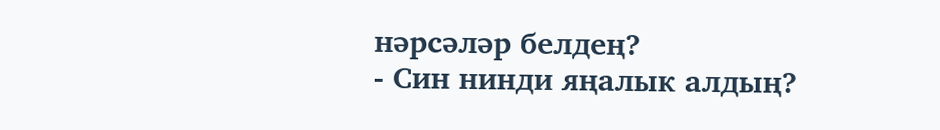нәрсәләр белдең?
- Син нинди яңалык алдың?